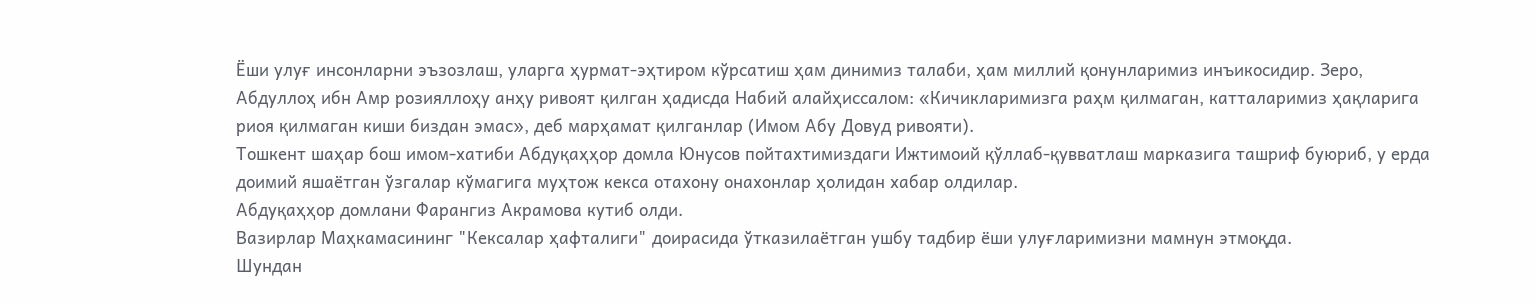Ёши улуғ инсонларни эъзозлаш, уларга ҳурмат-эҳтиром кўрсатиш ҳам динимиз талаби, ҳам миллий қонунларимиз инъикосидир. Зеро, Абдуллоҳ ибн Амр розияллоҳу анҳу ривоят қилган ҳадисда Набий алайҳиссалом: «Кичикларимизга раҳм қилмаган, катталаримиз ҳақларига риоя қилмаган киши биздан эмас», деб марҳамат қилганлар (Имом Абу Довуд ривояти).
Тошкент шаҳар бош имом-хатиби Абдуқаҳҳор домла Юнусов пойтахтимиздаги Ижтимоий қўллаб-қувватлаш марказига ташриф буюриб, у ерда доимий яшаётган ўзгалар кўмагига муҳтож кекса отахону онахонлар ҳолидан хабар олдилар.
Абдуқаҳҳор домлани Фарангиз Акрамова кутиб олди.
Вазирлар Маҳкамасининг "Кексалар ҳафталиги" доирасида ўтказилаётган ушбу тадбир ёши улуғларимизни мамнун этмоқда.
Шундан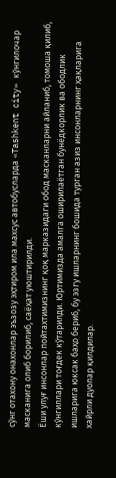сўнг отахону онахонлар эъзозу эҳтиром ила махсус автобусларда «Tashkent city» кўнгилочар масканига олиб борилиб, саёҳат уюштирилди.
Ёши улуғ инсонлар пойтахтимизнинг қоқ марказидаги обод масканларни айланиб, томоша қилиб, кўнгиллари тоғдек кўтарилди. Юртимизда амалга оширилаётган бунёдкорлик ва ободлик ишларига юксак баҳо бериб, бу эзгу ишларнинг бошида турган азиз инсонларнинг ҳақларига хайрли дуолар қилдилар.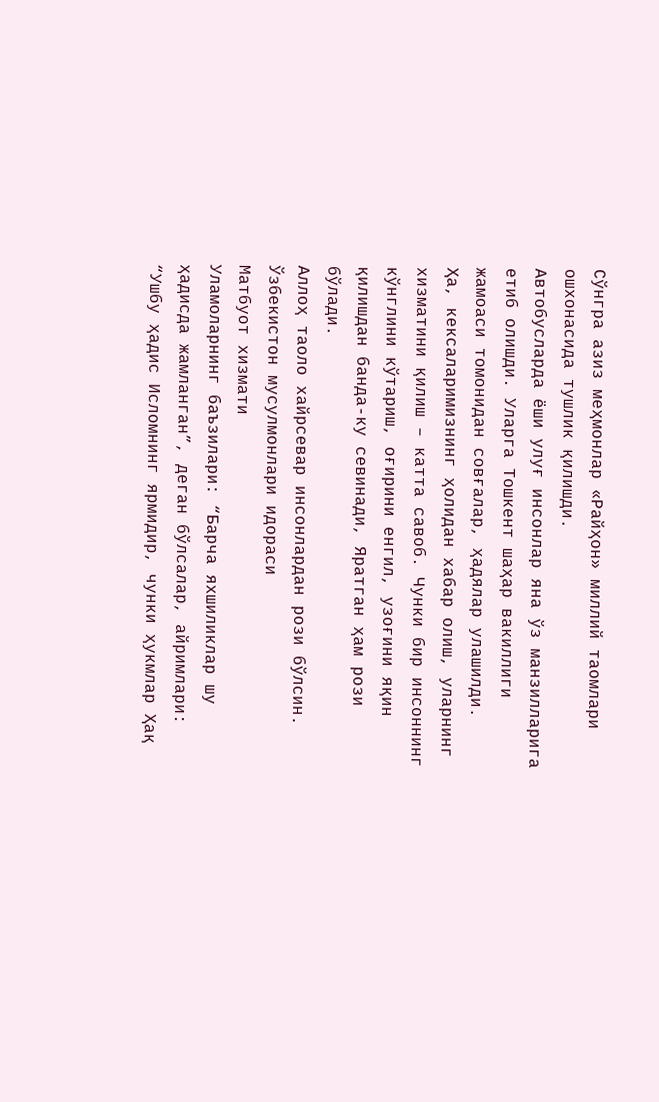Сўнгра азиз меҳмонлар «Райҳон» миллий таомлари ошхонасида тушлик қилишди.
Автобусларда ёши улуғ инсонлар яна ўз манзилларига етиб олишди. Уларга Тошкент шаҳар вакиллиги жамоаси томонидан совғалар, ҳадялар улашилди.
Ҳа, кексаларимизнинг ҳолидан хабар олиш, уларнинг хизматини қилиш – катта савоб. Чунки бир инсоннинг кўнглини кўтариш, оғирини енгил, узоғини яқин қилишдан банда-ку севинади, Яратган ҳам рози бўлади.
Аллоҳ таоло хайрсевар инсонлардан рози бўлсин.
Ўзбекистон мусулмонлари идораси
Матбуот хизмати
Уламоларнинг баъзилари: “Барча яхшиликлар шу ҳадисда жамланган”, деган бўлсалар, айримлари: “Ушбу ҳадис Исломнинг ярмидир, чунки ҳукмлар Ҳақ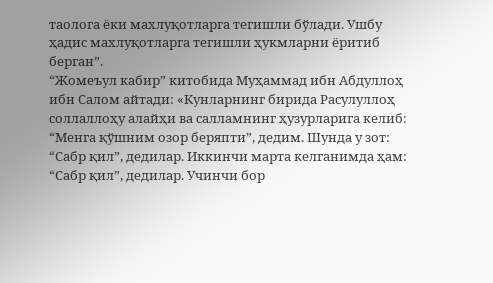таолога ёки махлуқотларга тегишли бўлади. Ушбу ҳадис махлуқотларга тегишли ҳукмларни ёритиб берган”.
“Жомеъул кабир” китобида Муҳаммад ибн Абдуллоҳ ибн Салом айтади: «Кунларнинг бирида Расулуллоҳ соллаллоҳу алайҳи ва салламнинг ҳузурларига келиб: “Менга қўшним озор беряпти”, дедим. Шунда у зот: “Сабр қил”, дедилар. Иккинчи марта келганимда ҳам: “Сабр қил”, дедилар. Учинчи бор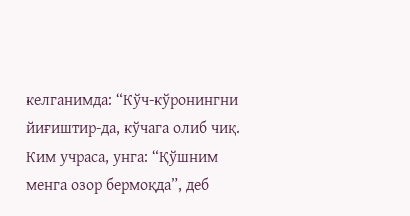келганимда: “Кўч-кўронингни йиғиштир-да, кўчага олиб чиқ. Ким учраса, унга: “Қўшним менга озор бермоқда”, деб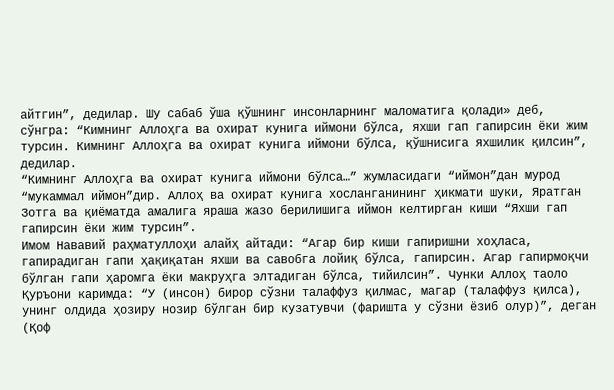айтгин”, дедилар. Шу сабаб ўша қўшнинг инсонларнинг маломатига қолади» деб, сўнгра: “Кимнинг Аллоҳга ва охират кунига иймони бўлса, яхши гап гапирсин ёки жим турсин. Кимнинг Аллоҳга ва охират кунига иймони бўлса, қўшнисига яхшилик қилсин”, дедилар.
“Кимнинг Аллоҳга ва охират кунига иймони бўлса…” жумласидаги “иймон”дан мурод “мукаммал иймон”дир. Аллоҳ ва охират кунига хосланганининг ҳикмати шуки, Яратган Зотга ва қиёматда амалига яраша жазо берилишига иймон келтирган киши “Яхши гап гапирсин ёки жим турсин”.
Имом Нававий раҳматуллоҳи алайҳ айтади: “Агар бир киши гапиришни хоҳласа, гапирадиган гапи ҳақиқатан яхши ва савобга лойиқ бўлса, гапирсин. Агар гапирмоқчи бўлган гапи ҳаромга ёки макруҳга элтадиган бўлса, тийилсин”. Чунки Аллоҳ таоло Қуръони каримда: “У (инсон) бирор сўзни талаффуз қилмас, магар (талаффуз қилса), унинг олдида ҳозиру нозир бўлган бир кузатувчи (фаришта у сўзни ёзиб олур)”, деган (Қоф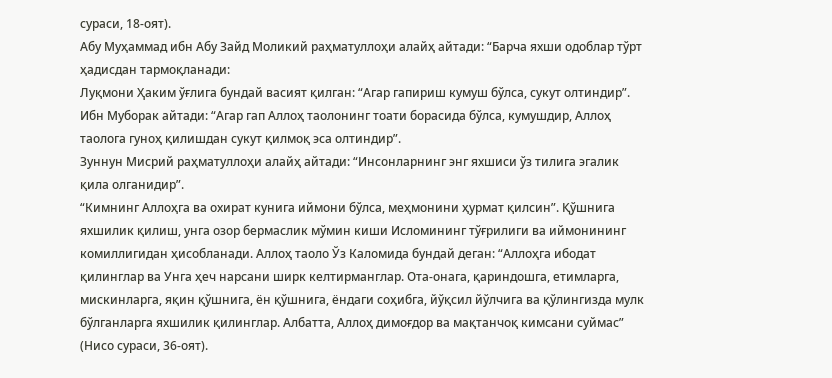сураси, 18-оят).
Абу Муҳаммад ибн Абу Зайд Моликий раҳматуллоҳи алайҳ айтади: “Барча яхши одоблар тўрт ҳадисдан тармоқланади:
Луқмони Ҳаким ўғлига бундай васият қилган: “Агар гапириш кумуш бўлса, сукут олтиндир”.
Ибн Муборак айтади: “Агар гап Аллоҳ таолонинг тоати борасида бўлса, кумушдир, Аллоҳ таолога гуноҳ қилишдан сукут қилмоқ эса олтиндир”.
Зуннун Мисрий раҳматуллоҳи алайҳ айтади: “Инсонларнинг энг яхшиси ўз тилига эгалик қила олганидир”.
“Кимнинг Аллоҳга ва охират кунига иймони бўлса, меҳмонини ҳурмат қилсин”. Қўшнига яхшилик қилиш, унга озор бермаслик мўмин киши Исломининг тўғрилиги ва иймонининг комиллигидан ҳисобланади. Аллоҳ таоло Ўз Каломида бундай деган: “Аллоҳга ибодат қилинглар ва Унга ҳеч нарсани ширк келтирманглар. Ота-онага, қариндошга, етимларга, мискинларга, яқин қўшнига, ён қўшнига, ёндаги соҳибга, йўқсил йўлчига ва қўлингизда мулк бўлганларга яхшилик қилинглар. Албатта, Аллоҳ димоғдор ва мақтанчоқ кимсани суймас” (Нисо сураси, 36-оят).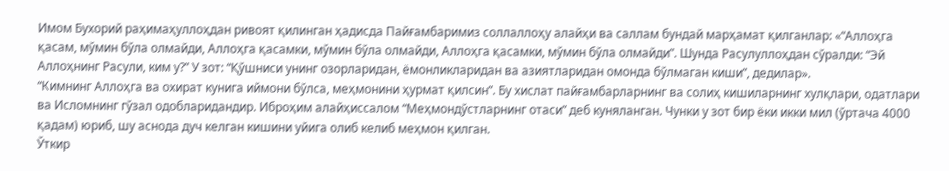Имом Бухорий раҳимаҳуллоҳдан ривоят қилинган ҳадисда Пайғамбаримиз соллаллоҳу алайҳи ва саллам бундай марҳамат қилганлар: «“Аллоҳга қасам, мўмин бўла олмайди, Аллоҳга қасамки, мўмин бўла олмайди, Аллоҳга қасамки, мўмин бўла олмайди”. Шунда Расулуллоҳдан сўралди: “Эй Аллоҳнинг Расули, ким у?” У зот: “Қўшниси унинг озорларидан, ёмонликларидан ва азиятларидан омонда бўлмаган киши”, дедилар».
“Кимнинг Аллоҳга ва охират кунига иймони бўлса, меҳмонини ҳурмат қилсин”. Бу хислат пайғамбарларнинг ва солиҳ кишиларнинг хулқлари, одатлари ва Исломнинг гўзал одобларидандир. Иброҳим алайҳиссалом “Меҳмондўстларнинг отаси” деб куняланган. Чунки у зот бир ёки икки мил (ўртача 4000 қадам) юриб, шу аснода дуч келган кишини уйига олиб келиб меҳмон қилган.
Ўткир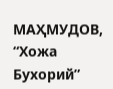МАҲМУДОВ,
“Хожа Бухорий”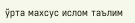ўрта махсус ислом таълим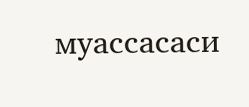муассасаси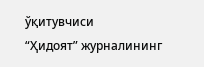ўқитувчиси
“Ҳидоят” журналининг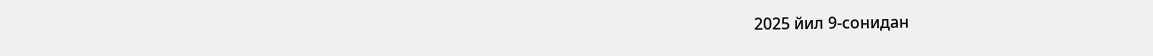2025 йил 9-сонидан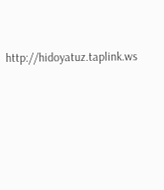http://hidoyatuz.taplink.ws